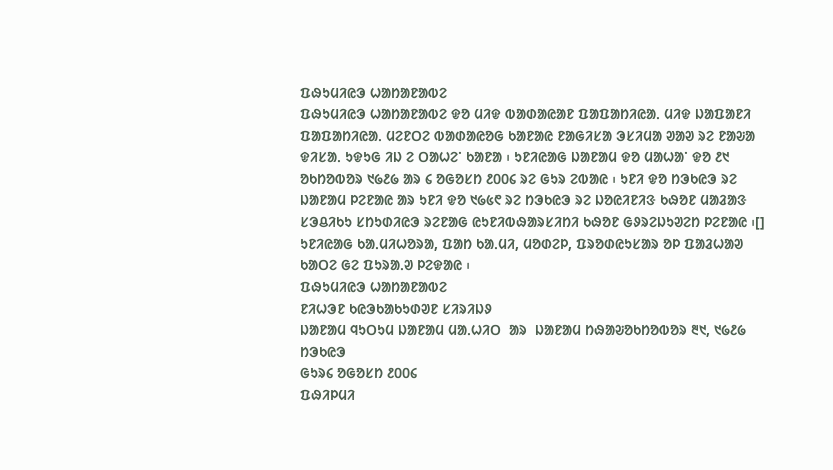ᱯᱷᱩᱢᱤᱭᱳ ᱦᱟᱴᱟᱱᱟᱵᱮ
ᱯᱷᱩᱢᱤᱭᱳ ᱦᱟᱴᱟᱱᱟᱵᱮ ᱫᱚ ᱢᱤᱫ ᱵᱟᱰᱟᱭᱟᱱ ᱯᱟᱯᱟᱴᱤᱭᱟᱹ ᱢᱤᱫ ᱡᱟᱯᱟᱱᱤ ᱯᱟᱯᱟᱴᱤᱭᱟᱹ ᱢᱮᱱᱛᱮ ᱵᱟᱰᱟᱭᱚᱜ ᱠᱟᱱᱟᱭ ᱱᱟᱜᱤᱥᱟ ᱳᱥᱤᱢᱟ ᱣᱟᱣ ᱨᱮ ᱱᱟᱶᱟ ᱫᱤᱥᱟᱹ ᱩᱫᱩᱜ ᱤᱡ ᱮ ᱛᱟᱦᱮᱸ ᱠᱟᱱᱟ ᱾ ᱩᱱᱤᱭᱟᱜ ᱡᱟᱱᱟᱢ ᱫᱚ ᱢᱟᱦᱟᱸ ᱫᱚ ᱒᱑ ᱚᱠᱴᱚᱵᱚᱨ ᱑᱙᱒᱙ ᱟᱨ ᱔ ᱚᱜᱚᱥᱴ ᱒᱐᱐᱔ ᱨᱮ ᱜᱩᱨ ᱮᱵᱟᱭ ᱾ ᱩᱱᱤ ᱫᱚ ᱴᱳᱠᱭᱳ ᱨᱮ ᱡᱟᱱᱟᱢ ᱞᱮᱱᱟᱭ ᱟᱨ ᱩᱱᱤ ᱫᱚ ᱑᱙᱕᱖ ᱨᱮ ᱴᱳᱠᱭᱳ ᱨᱮ ᱡᱚᱭᱤᱱᱤᱝ ᱠᱷᱚᱱ ᱢᱟᱲᱟᱝ ᱥᱳᱪᱤᱠᱩ ᱥᱴᱩᱰᱤᱭᱳ ᱨᱮᱱᱟᱜ ᱭᱩᱱᱤᱵᱷᱟᱨᱥᱤᱴᱤ ᱠᱷᱚᱱ ᱜᱽᱨᱮᱡᱩᱣᱮᱴ ᱞᱮᱱᱟᱭ ᱾[] ᱩᱱᱤᱭᱟᱜ ᱠᱟᱹᱢᱤᱦᱚᱨᱟ, ᱯᱟᱴ ᱠᱟᱹᱢᱤ, ᱢᱚᱰᱮᱞ, ᱯᱨᱚᱰᱭᱩᱥᱟᱨ ᱚᱞ ᱯᱟᱲᱦᱟᱣ ᱠᱟᱛᱮ ᱜᱮ ᱯᱩᱨᱟᱹᱣ ᱞᱮᱫᱟᱭ ᱾
ᱯᱷᱩᱢᱤᱭᱳ ᱦᱟᱴᱟᱱᱟᱵᱮ
ᱱᱤᱦᱳᱱ ᱠᱭᱳᱠᱟᱠᱩᱰᱣᱱ ᱥᱤᱨᱤᱡᱽ
ᱡᱟᱱᱟᱢ ᱧᱩᱛᱩᱢ ᱡᱟᱱᱟᱢ ᱢᱟᱹᱦᱤᱛ  ᱟᱨ  ᱡᱟᱱᱟᱢ ᱴᱷᱟᱶᱚᱠᱴᱚᱵᱚᱨ ᱓᱑, ᱑᱙᱒᱙
ᱴᱳᱠᱭᱳ
ᱜᱩᱨ᱔ ᱚᱜᱚᱥᱴ ᱒᱐᱐᱔
ᱯᱷᱤᱞᱢᱤ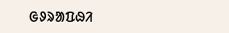ᱜᱽᱨᱟᱯᱷᱤ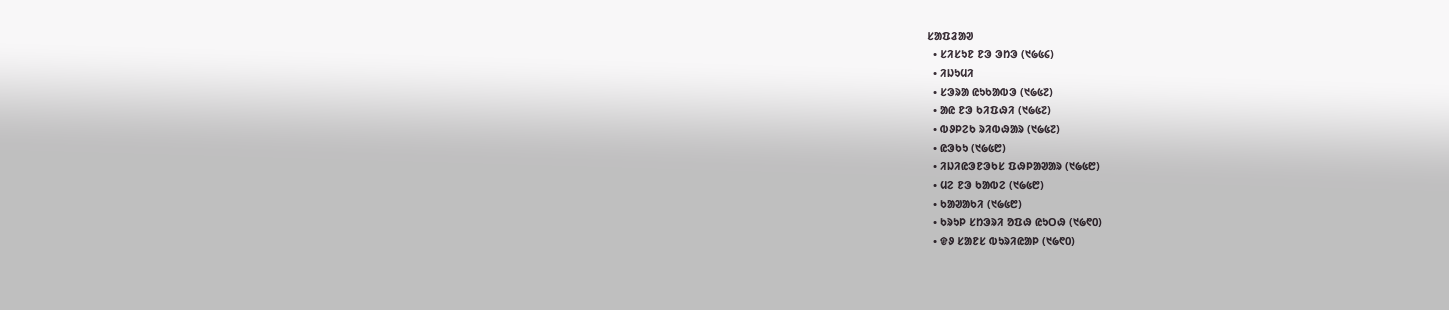ᱥᱟᱯᱲᱟᱣ
  • ᱥᱤᱥᱩᱱ ᱱᱳ ᱳᱴᱳ (᱑᱙᱕᱔)
  • ᱤᱡᱩᱢᱤ
  • ᱥᱳᱨᱟ ᱭᱩᱠᱟᱵᱳ (᱑᱙᱕᱗)
  • ᱟᱭ ᱱᱳ ᱠᱤᱯᱷᱤ (᱑᱙᱕᱗)
  • ᱵᱽᱞᱮᱠ ᱨᱤᱵᱷᱟᱨ (᱑᱙᱕᱗)
  • ᱭᱳᱠᱩ (᱑᱙᱕᱘)
  • ᱤᱡᱤᱭᱳᱱᱳᱠᱥ ᱯᱷᱞᱟᱣᱟᱨ (᱑᱙᱕᱘)
  • ᱢᱮ ᱱᱳ ᱠᱟᱵᱮ (᱑᱙᱕᱘)
  • ᱠᱟᱣᱟᱠᱤ (᱑᱙᱕᱘)
  • ᱠᱨᱩᱞ ᱥᱴᱳᱨᱤ ᱚᱯᱷ ᱭᱩᱛᱷ (᱑᱙᱖᱐)
  • ᱫᱽ ᱥᱟᱱᱥ ᱵᱩᱨᱤᱭᱟᱞ (᱑᱙᱖᱐)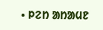• ᱞᱮᱴ ᱟᱴᱟᱢᱱ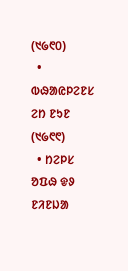(᱑᱙᱖᱐)
  • ᱵᱷᱟᱭᱞᱮᱱᱥ ᱮᱴ ᱱᱩᱱ (᱑᱙᱖᱖)
  • ᱴᱮᱞᱥ ᱚᱯᱷ ᱫᱽ ᱱᱤᱱᱡᱟ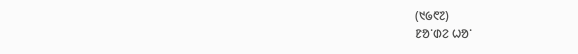(᱑᱙᱖᱗)
ᱱᱚᱸᱰᱮ ᱦᱚᱸ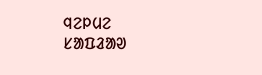ᱧᱮᱞᱢᱮ
ᱥᱟᱯᱲᱟᱣ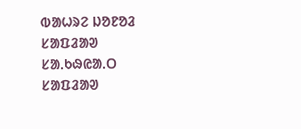ᱵᱟᱦᱨᱮ ᱡᱚᱱᱚᱲ
ᱥᱟᱯᱲᱟᱣ
ᱥᱟᱹᱠᱷᱭᱟᱹᱛ
ᱥᱟᱯᱲᱟᱣ